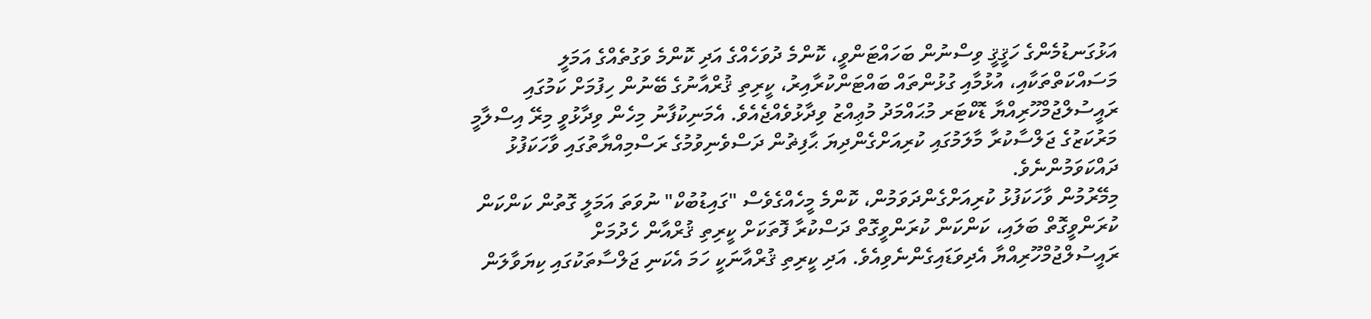އަޅުގަނޑުމެންގެ ހަޤީޤީ ވިސްނުން ބަހައްޓަންވީ، ކޮންމެ ދުވަހެއްގެ އަދި ކޮންމެ ވަގުތެއްގެ އަމަލީ މަސައްކަތްތަކާއި، އުޅުމާއި ގުޅުންތައް ބައްޓަންކުރާއިރު، ކީރިތި ޤުރްއާނުގެ ބޭނުން ހިފުމަށް ކަމުގައި ރައީސުލްޖުމްހޫރިއްޔާ ޑޮކްޓަރ މުޙައްމަދު މުޢިއްޒު ވިދާޅުވެއްޖެއެވެ. އެމަނިކުފާނު މިހެން ވިދާޅުވީ މިރޭ އިސްލާމީ މަރުކަޒުގެ ޖަލްސާކުރާ މާލަމުގައި ކުރިއަށްގެންދިޔަ ޙާފިޡުން ދަސްވެނިވުމުގެ ރަސްމިއްޔާތުގައި ވާހަކަފުޅު ދައްކަވަމުންނެވެ.
މިމޭރުމުން ވާހަކަފުޅު ކުރިއަށްގެންދަވަމުން، ކޮންމެ މީހެއްގެވެސް "ގައިޑުބުކް" ނުވަތަ އަމަލީ ގޮތުން ކަންކަން ކުރަންވީގޮތް ބަލައި، ކަންކަން ކުރަންވީގޮތް ދަސްކުރާ ފޮތަކަށް ކީރިތި ޤުރްއާން ހެދުމަށް ރައީސުލްޖުމްހޫރިއްޔާ އެދިވަޑައިގެންނެވިއެވެ. އަދި ކީރިތި ޤުރްއާނަކީ ހަމަ އެކަނި ޖަލްސާތަކުގައި ކިޔަވާލަން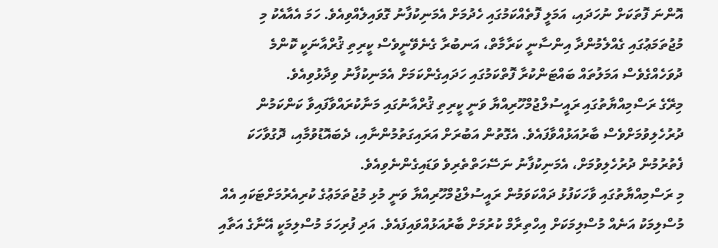އޮންނަ ފޮތަކަށް ނުހަދައި، އަމަލީ ފޮތެއްކަމުގައި ހެދުމަށް އެމަނިކުފާނު ގޮވައިލެއްވިއެވެ. ހަމަ އެއާއެކު މި މުޖުތަމަޢުގައި ގެއްލެމުންދާ އިންސާނީ ކަރާމާތް، އަނބުރާ ގެނެވޭނީވެސް ކީރިތި ޤުރްއާނަކީ ކޮންމެ ދުވަހެއްގެވެސް އަމަލުތައް ބައްޓަންކުރާ ފޮތްކަމުގައި ހަދައިގެންކަމަށް އެމަނިކުފާނު ވިދާޅުވިއެވެ.
މިރޭގެ ރަސްމިއްޔާތުގައި ރައީސުލްޖުމްހޫރިއްޔާ ވަނީ ކީރިތި ޤުރްއާނުގައި މަނާކުރައްވާފައިވާ ކަންކަމުން ދުރުހެލިވުމަށްވެސް ބާރުއަޅުއްވާފައެވެ. އެގޮތުން އަބުރަށް އަރައިގަތުމުންނާއި، ދެބައޮޑުވުމާއި، ދޮގުވާހަކަ ފެތުރުމުން ދުރުހެލިވުމަށް، އެމަނިކުފާނު ނަސޭހަތްތެރިވެ ވަޑައިގެންނެވިއެވެ.
މި ރަސްމިއްޔާތުގައި ވާހަކަފުޅު ދައްކަވަމުން ރައީސުލްޖުމްހޫރިއްޔާ ވަނީ މުޅި މުޖުތަމަޢުގެ ކުރިއެރުމަށްޓަކައި އެއް މުސްލިމަކު އަނެއް މުސްލިމަކަށް އިހްތިރާމް ކުރުމަށް ބާރުއަޅުއްވައިފައެވެ. އަދި ފުރިހަމަ މުސްލިމަކީ އޭނާގެ އަތާއި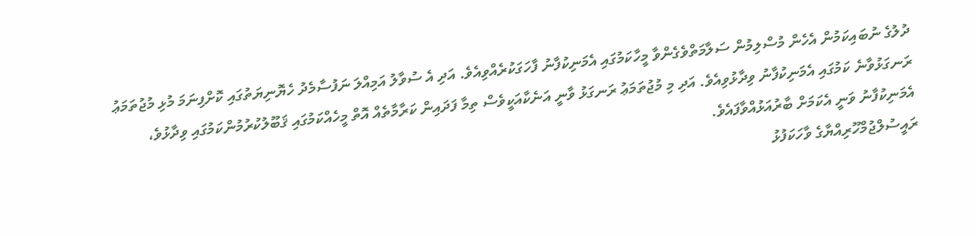ދުލުގެ ނުބައިކަމުން އެހެން މުސްލިމުން ސަލާމަތްވެގެންވާ މީހާކަމުގައި އެމަނިކުފާނު ފާހަގަކުރެއްވިއެވެ. އަދި އެ ސުވާލު އަމިއްލަ ނަފުސާމެދު ހެޔޮނިޔަތުގައި ކޮށްފިނަމަ މުޅި މުޖުތަމަޢު ރަނގަޅުވާނެ ކަމުގައި އެމަނިކުފާނު ވިދާޅުވިއެވެ. އަދި މި މުޖުތަމަޢު ރަނގަޅު ވާނީ އަނެކާއަކީވެސް ތިމާ ފަދައިން ކަރާމާތެއް އޮތް މީހެއްކަމުގައި ޤަބޫލުކުރުމުންކަމުގައި ވިދާޅުވެ، އެމަނިކުފާނު ވަނީ އެކަމަށް ބާރުއަޅުއްވާފައެވެ.
ރައީސުލްޖުމްހޫރިއްޔާގެ ވާހަކަފުޅު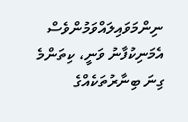ނިންމަވައިލައްވަމުންވެސް އެމަނިކުފާނު ވަނީ، ކިތަންމެ ގިނަ ބިނާރުތަކެއްގެ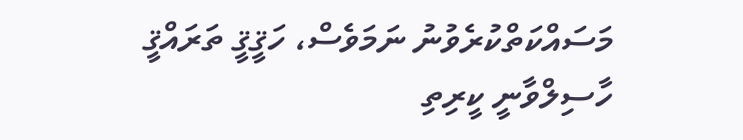މަސައްކަތްކުރެވުނު ނަމަވެސް، ހަޤީޤީ ތަރައްޤީ ހާސިލްވާނީ ކީރިތި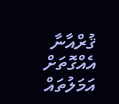ޤުރްއާނާ އެއްގޮތަށް އަމަލުތައް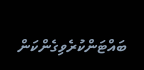ބައްޓަންކުރެވިގެންކަން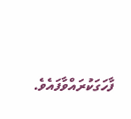ފާހަގަކުރައްވާފައެވެ.